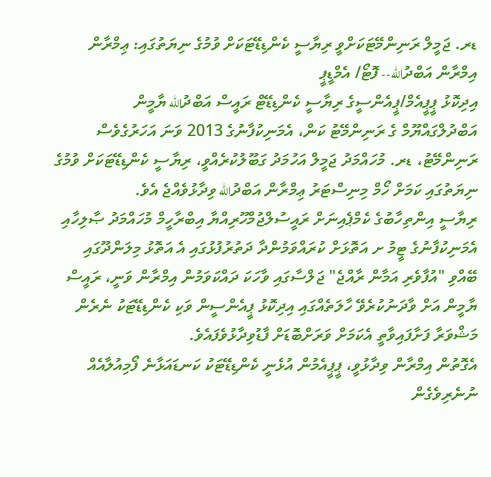ޑރ. ޖަމީލް ރަނިންމޭޓަކަށްވީ ރިޔާސީ ކެންޑިޑޭޓަކަށް ވުމުގެ ނިޔަތުގައި: ޢިމްރާން
އިމްރާން އަބްދުالله-- ފޮޓޯ/ އެމްޑީޕީ
އިދިކޮޅު ޕީޕީއެމް/ޕީއެންސީގެ ރިޔާސީ ކެންޑިޑޭޓް ރައީސް އަބްދުالله ޔާމީން އަބްދުލްގައްޔޫމް ގެ ރަނިންމޭޓު ކަން، އެމަނިކުފާނުގެ 2013 ވަނަ އަހަރުގެވެސް ރަނިންމޭޓު، ޑރ. މުހައްމަދު ޖަމީލް އަހުމަދު ގަބޫލުކުރެއްވީ، ރިޔާސީ ކެންޑިޑޭޓަކަށް ވުމުގެ ނިޔަތުގައި ކަމަށް ހޯމް މިނިސްޓަރު ޢިމްރާން އަބްދުالله ވިދާޅުވެއްޖެ އެވެ.
ރިޔާސީ އިންތިހާބުގެ ކެމްޕެއިނަށް ރައީސުލްޖުމްހޫރިއްޔާ އިބްރާހީމް މުހައްމަދު ޞާލިހާއި އެމަނިކުފާނުގެ ޓީމު ށ އަތޮޅަށް ކުރައްވަމުންދާ ދަތުރުފުޅުގައި އެ އަތޮޅު މިލަންދޫގައި ބޭއްވި "އުފާވެރި އަމާން ރާއްޖެ" ޖަލްސާގައި ވާހަކަ ދައްކަވަމުން އިމްރާން ވަނީ، ރައީސް ޔާމީން އަށް ވާދަނުކުރެވޭ ހާލަތެއްގައި އިދިކޮޅު ޕީއެންސީން ވަކި ކެންޑިޑޭޓަކު ނެރެން މަޝްވަރާ ފަށާފައިވާތީ އެކަމަށް ވަރަށްބޮޑަށް ފާޑުވިދާޅުވެފައެވެ.
އެގޮތުން އިމްރާން ވިދާޅުވީ، ޕީޕީއެމުން އުޅެނީ ކެންޑިޑޭޓަކު ކަނޑައަޅާނެ ފޯމިއުލާއެއް ނުނެރިވެގެން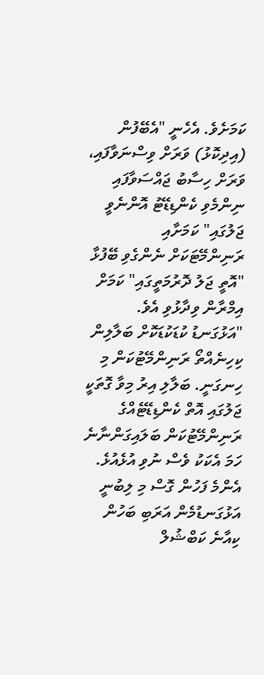ކަމަށެވެ. އެހެނީ "އެބޭފުން (އިދިކޮޅު) ވަރަށް ވިސްނަވާފައި، ވަރަށް ހިސާބު ޖައްސަވާފައި ނިންމެވި ކެންޑިޑޭޓު އޮންނެވީ ޖަލުގައި" ކަމަށާއި ރަނިންމޭޓަކަށް ނެންގެވި ބޭފުޅާ "އޮތީ ޖަލު ދޮރުމަތީގައި" ކަމަށް އިމްރާން ވިދާޅުވި އެވެ.
"އަޅުގަނޑު ކުޑަކުޑަކޮށް ބަލާލިން ކިހިނެއްތޯ ރަނިންމޭޓުކަން މި ހިނގަނީ. ބަލާލި އިރު މިވާ ގޮތަކީ ޖަލުގައި އޮތް ކެންޑިޑޭޓެއްގެ ރަނިންމޭޓުކަން ބަލައިގަންނާނެ ހަމަ އެކަކު ވެސް ނުވި އުޅެއުޅެ. އެންމެ ފަހުން ގޮސް މި ލިބުނީ އަޅުގަނޑުމެން އަރަބި ބަހުން ކިއާނެ ކަބްޝުލް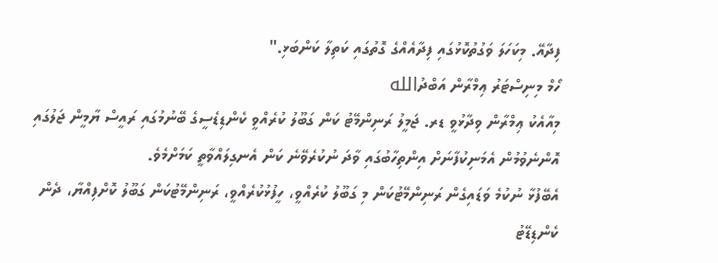ފިދާއޭ. މިކަހަލަ ވަގުތުކޮޅުގައި ފިދާއެއްގެ ގޮތުގައި ކަތިލާ ކަންބަޅި."
ހޯމް މިނިސްޓަރު ޢިމްރާން އަބްދުالله
މިއާއެކު ޢިމްރާން ވިދާޅުވީ ޑރ. ޖަމީލު ރަނިންމޭޓު ކަން ގަބޫލު ކުރެއްވީ ކެންޑިޑެސީގެ ބޭނުމުގައި ރައީސް ޔާމީން ޖަލުގައި އޮންނެވުމުން އެމަނިކުފާނަށް އިންތިހާބުގައި ވާދަ ނުކުރެވޭނެ ކަން އެނގިލައްވާތީ ކަމަށްމެވެ.
އެބޭފުޅާ ނުކުމެ ވަޑައިގެން ރަނިންމޭޓުކަން މި ގަބޫލު ކުރެއްވީ، ހީފުޅުކުރެއްވީ، ރަނިންމޭޓުކަން ގަބޫލު ކޮށްފިއްޔާ، ދެން ކެންޑިޑޭޓު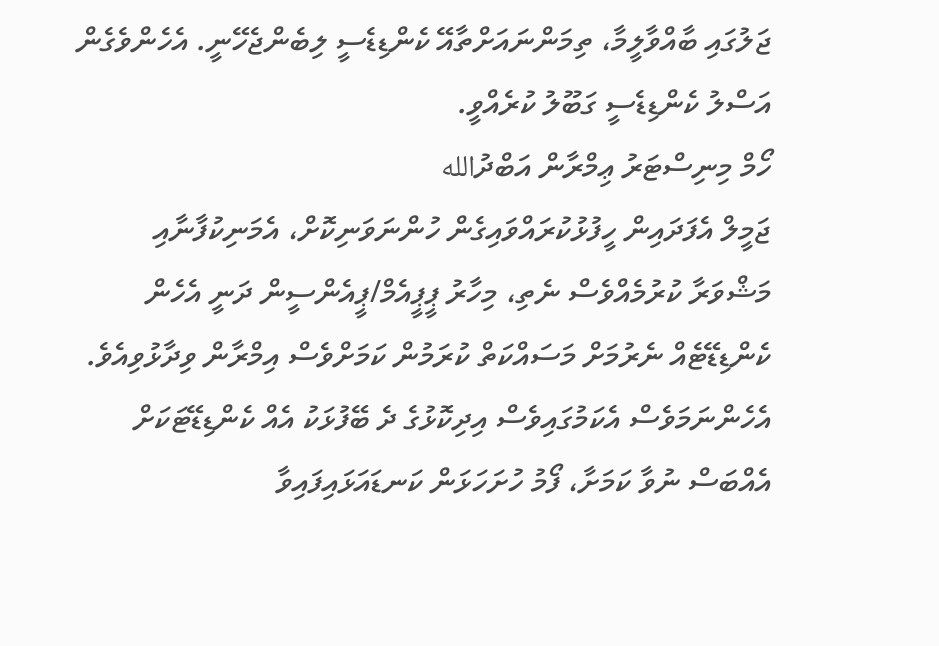ޖަލުގައި ބާއްވާލީމާ، ތިމަންނައަށްތާއޭ ކެންޑިޑެސީ ލިބެންޖެހޭނީ. އެހެންވެގެން އަސްލު ކެންޑިޑެސީ ގަބޫލު ކުރެއްވީ.
ހޯމް މިނިސްޓަރު ޢިމްރާން އަބްދުالله
ޖަމީލް އެފަދައިން ހީފުޅުކުރައްވައިގެން ހުންނަވަނިކޮށް، އެމަނިކުފާނާއި މަޝްވަރާ ކުރުމެއްވެސް ނެތި، މިހާރު ޕީޕީއެމް/ޕީއެންސީން ދަނީ އެހެން ކެންޑިޑޭޓެއް ނެރުމަށް މަސައްކަތް ކުރަމުން ކަމަށްވެސް އިމްރާން ވިދާޅުވިއެވެ. އެހެންނަމަވެސް އެކަމުގައިވެސް އިދިކޮޅުގެ ދެ ބޭފުޅަކު އެއް ކެންޑިޑޭޓަކަށް އެއްބަސް ނުވާ ކަމަށާ، ފޯމު ހުށަހަޅަން ކަނޑައަޅައިފައިވާ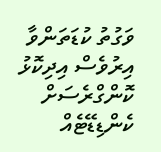ވަގުތު ކުޑަތަންވާ އިރުވެސް އިދިކޮޅު ކޮންގްރެސަށް ކެންޑިޑޭޓެއް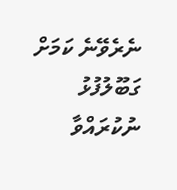ނެރެވޭނެ ކަމަށް ގަބޫލުފުޅު ނުކުރައްވާ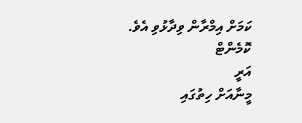ކަމަށް އިމްރާން ވިދާޅުވި އެވެ.
ކޮމެންޓް
އަރީ
މީނާއަށް ހިތުގައި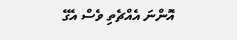އޮންނަ އެއްޗެތި ވެސް އެގޭ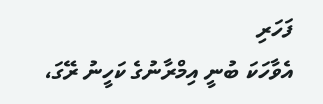ފަހަރި
އެވާހަކަ ބުނީ އިމްރާނުގެ ކަހީނު ރޭގަ،